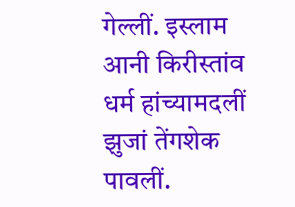गेल्लीं. इस्लाम आनी किरीस्तांव धर्म हांच्यामदलीं झुजां तेंगशेक पावलीं.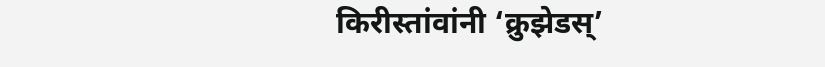किरीस्तांवांनी ‘क्रुझेडस्’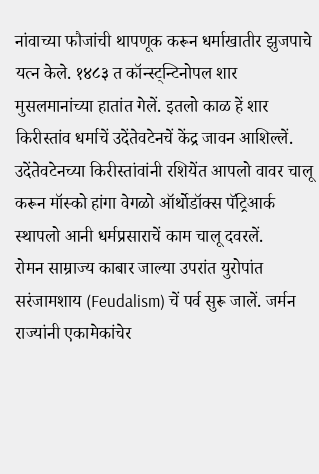नांवाच्या फौजांची थापणूक करून धर्माखातीर झुजपाचे यत्न केले. १४८३ त कॉन्स्ट्न्टिनोपल शार मुसलमानांच्या हातांत गेलें. इतलो काळ हें शार किरीस्तांव धर्माचें उदेंतेवटेनचें केंद्र जावन आशिल्लें. उदेंतेवटेनच्या किरीस्तांवांनी रशियेंत आपलो वावर चालू करून मॉस्को हांगा वेगळो ऑर्थोडॉक्स पॅट्रिआर्क स्थापलो आनी धर्मप्रसाराचें काम चालू दवरलें.
रोमन साम्राज्य काबार जाल्या उपरांत युरोपांत सरंजामशाय (Feudalism) चें पर्व सुरू जालें. जर्मन राज्यांनी एकामेकांचेर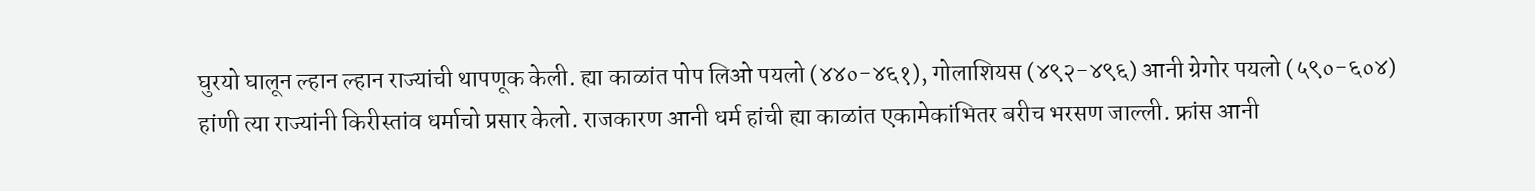घुरयो घालून ल्हान ल्हान राज्यांची थापणूक केली. ह्या काळांत पोप लिओ पयलो (४४०-४६१), गोलाशियस (४९२-४९६) आनी ग्रेगोर पयलो (५९०-६०४) हांणी त्या राज्यांनी किरीस्तांव धर्माचो प्रसार केलो. राजकारण आनी धर्म हांची ह्या काळांत एकामेकांभितर बरीच भरसण जाल्ली. फ्रांस आनी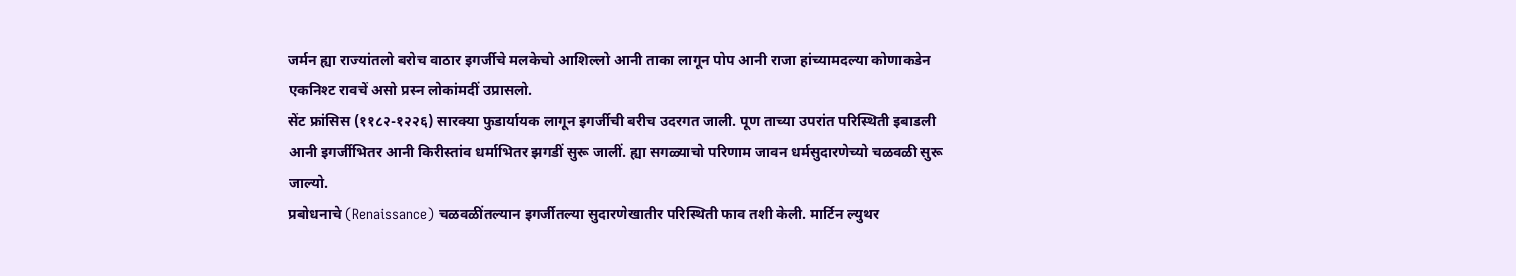जर्मन ह्या राज्यांतलो बरोच वाठार इगर्जीचे मलकेचो आशिल्लो आनी ताका लागून पोप आनी राजा हांच्यामदल्या कोणाकडेन एकनिश्ट रावचें असो प्रस्न लोकांमदीं उप्रासलो.
सेंट फ्रांसिस (११८२-१२२६) सारक्या फुडार्यायक लागून इगर्जीची बरीच उदरगत जाली. पूण ताच्या उपरांत परिस्थिती इबाडली आनी इगर्जीभितर आनी किरीस्तांव धर्माभितर झगडीं सुरू जालीं. ह्या सगळ्याचो परिणाम जावन धर्मसुदारणेच्यो चळवळी सुरू जाल्यो.
प्रबोधनाचे (Renaissance) चळवळींतल्यान इगर्जीतल्या सुदारणेखातीर परिस्थिती फाव तशी केली. मार्टिन ल्युथर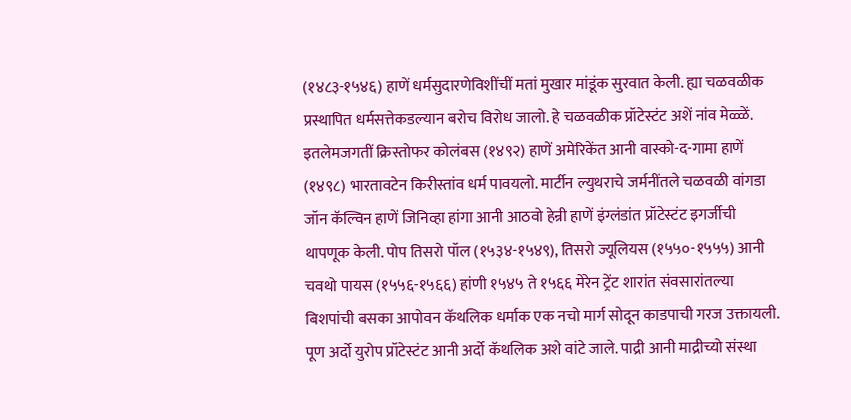(१४८३-१५४६) हाणें धर्मसुदारणेविशींचीं मतां मुखार मांडूंक सुरवात केली. ह्या चळवळीक प्रस्थापित धर्मसत्तेकडल्यान बरोच विरोध जालो. हे चळवळीक प्रॉटेस्टंट अशें नांव मेळ्ळें. इतलेमजगतीं क्रिस्तोफर कोलंबस (१४९२) हाणें अमेरिकेंत आनी वास्को-द-गामा हाणें (१४९८) भारतावटेन किरीस्तांव धर्म पावयलो. मार्टीन ल्युथराचे जर्मनींतले चळवळी वांगडा जॉन कॅल्विन हाणें जिनिव्हा हांगा आनी आठवो हेन्री हाणें इंग्लंडांत प्रॉटेस्टंट इगर्जीची थापणूक केली. पोप तिसरो पॉल (१५३४-१५४९), तिसरो ज्यूलियस (१५५०-१५५५) आनी चवथो पायस (१५५६-१५६६) हांणी १५४५ ते १५६६ मेरेन ट्रेंट शारांत संवसारांतल्या बिशपांची बसका आपोवन कॅथलिक धर्माक एक नचो मार्ग सोदून काडपाची गरज उक्तायली. पूण अर्दो युरोप प्रॉटेस्टंट आनी अर्दो कॅथलिक अशे वांटे जाले. पाद्री आनी माद्रीच्यो संस्था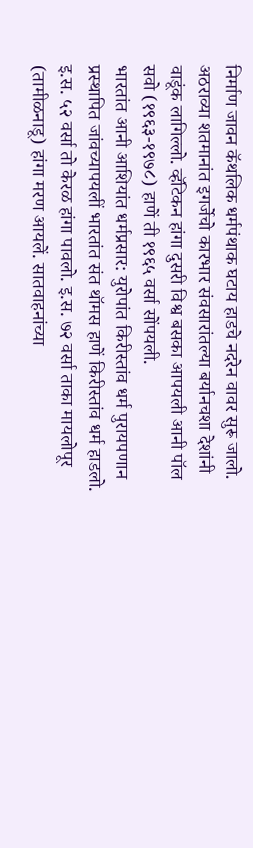निर्माण जावन कॅथलिक धर्मपंथाक घटाय हाडचे नदरेन वावर सुरू जालो.
अठराव्या शतमानांत इगर्जेचो कारभार संवसारांतल्या बर्यानचशा देशांनी वाडूंक लागिल्लो. व्हॅटिकन हांगा दुसरी विश्व बसका आपयली आनी पॉल सवो (१९६३-१९७८) हाणें ती १९६५ वर्सा सोंपयली.
भारतांत आनी आशियांत धर्मप्रसार: युरोपांत किरीस्तांव धर्म पुरायपणान प्रस्थापित जांवच्यापयलीं भारतांत संत थॉमस हाणें किरीस्तांव धर्म हाडलो. इ.स. ५२ वर्सा तो केरळ हांगा पावलो. इ.स. ७२ वर्सा ताका मायलोपूर (तामीळनाडू) हांगा मरण आयलें. सातवाहनांच्या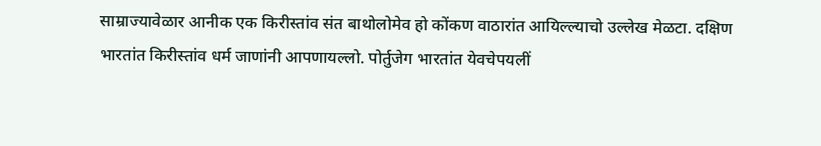साम्राज्यावेळार आनीक एक किरीस्तांव संत बाथोलोमेव हो कोंकण वाठारांत आयिल्ल्याचो उल्लेख मेळटा. दक्षिण भारतांत किरीस्तांव धर्म जाणांनी आपणायल्लो. पोर्तुजेग भारतांत येवचेपयलीं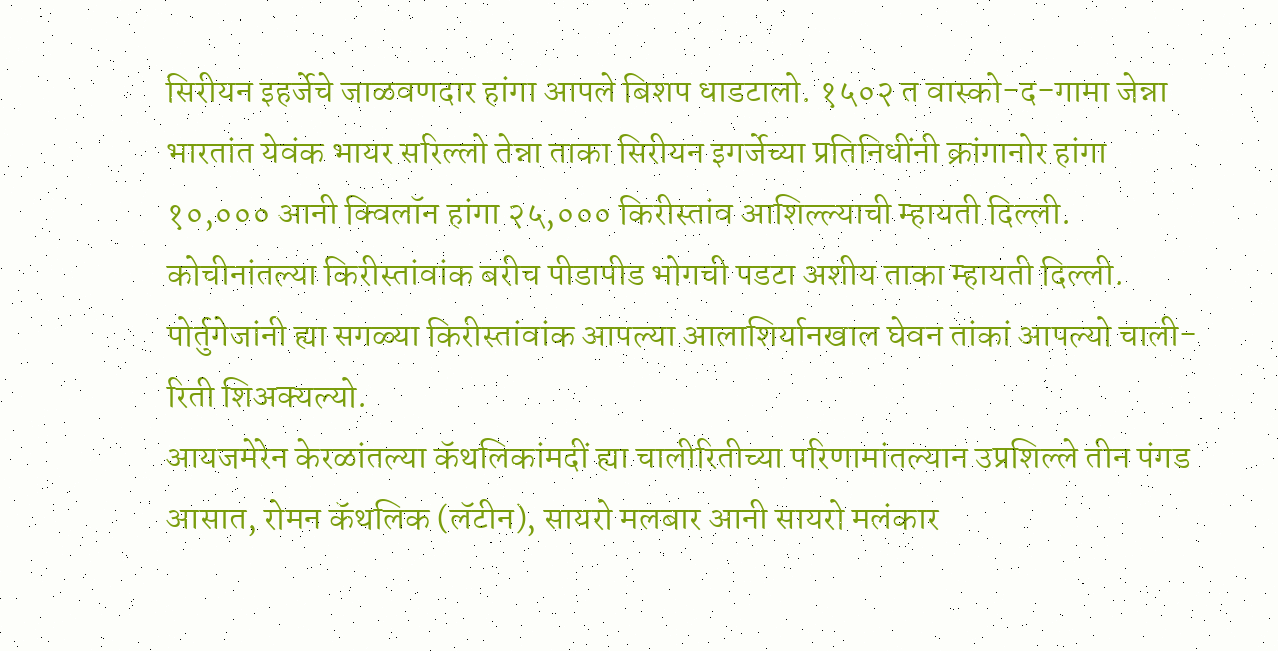सिरीयन इहर्जेचे जाळवणदार हांगा आपले बिशप धाडटालो. १५०२ त वास्को-द-गामा जेन्ना भारतांत येवंक भायर सरिल्लो तेन्ना ताका सिरीयन इगर्जेच्या प्रतिनिधींनी क्रांगानोर हांगा १०,००० आनी क्विलॉन हांगा २५,००० किरीस्तांव आशिल्ल्याची म्हायती दिल्ली. कोचीनांतल्या किरीस्तांवांक बरीच पीडापीड भोगची पडटा अशीय ताका म्हायती दिल्ली. पोर्तुगेजांनी ह्या सगळ्या किरीस्तांवांक आपल्या आलाशिर्यानखाल घेवन तांकां आपल्यो चाली-रिती शिअक्यल्यो.
आयजमेरेन केरळांतल्या कॅथलिकांमदीं ह्या चालीरितीच्या परिणामांतल्यान उप्रशिल्ले तीन पंगड आसात, रोमन कॅथलिक (लॅटीन), सायरो मलबार आनी सायरो मलंकार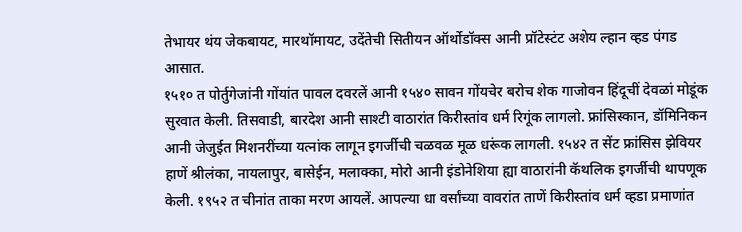तेभायर थंय जेकबायट, मारथॉमायट, उदेंतेची सितीयन ऑर्थोडॉक्स आनी प्रॉटेस्टंट अशेय ल्हान व्हड पंगड आसात.
१५१० त पोर्तुगेजांनी गोंयांत पावल दवरलें आनी १५४० सावन गोंयचेर बरोच शेक गाजोवन हिंदूचीं देवळां मोडूंक सुरवात केली. तिसवाडी, बारदेश आनी साश्टी वाठारांत किरीस्तांव धर्म रिगूंक लागलो. फ्रांसिस्कान, डॉमिनिकन आनी जेजुईत मिशनरींच्या यत्नांक लागून इगर्जीची चळवळ मूळ धरूंक लागली. १५४२ त सेंट फ्रांसिस झेवियर हाणें श्रीलंका, नायलापुर, बासेईन, मलाक्का, मोरो आनी इंडोनेशिया ह्या वाठारांनी कॅथलिक इगर्जीची थापणूक केली. १९५२ त चीनांत ताका मरण आयलें. आपल्या धा वर्सांच्या वावरांत ताणें किरीस्तांव धर्म व्हडा प्रमाणांत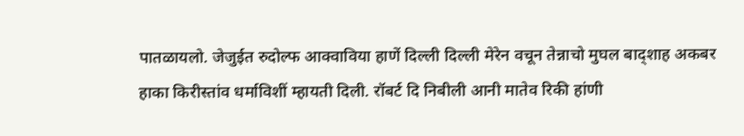पातळायलो. जेजुईत रुदोल्फ आक्वाविया हाणें दिल्ली दिल्ली मेरेन वचून तेन्नाचो मुघल बाद्शाह अकबर हाका किरीस्तांव धर्माविशीं म्हायती दिली. रॉबर्ट दि निबीली आनी मातेव रिकी हांणी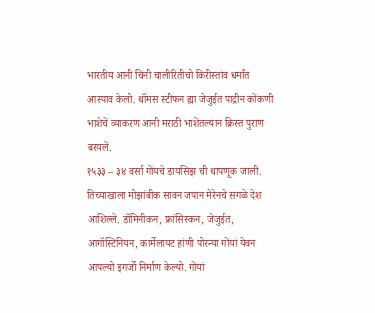भारतीय आनी चिनी चालीरितीचो किरीस्तांव धर्मांत आस्पाव केलो. थॉमस स्टीफन ह्या जेजुईत पाद्रीन कोंकणी भाशेचें व्याकरण आनी मराठी भाशेंतल्यान क्रिस्त पुराण बरयलें.
१५३३ – ३४ वर्सा गोंयचे डायसिझ ची थापणूक जाली. तिच्याखाला मोझांबीक सावन जपान मेरेनचे सगळे देश आशिल्ले. डॉमिनीकन, फ्रांसिस्कन, जेजुईत, आगॉस्टिनियन, कार्मेलायट हांणी पोरन्या गोंयां येवन आपल्यो इगर्जो निर्माण केल्यो. गोंयां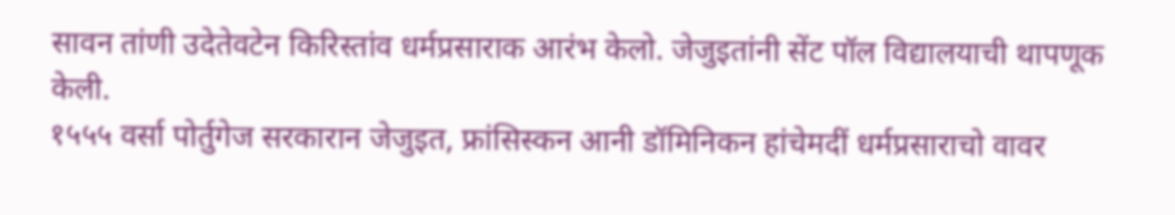सावन तांणी उदेतेवटेन किरिस्तांव धर्मप्रसाराक आरंभ केलो. जेजुइतांनी सेंट पॉल विद्यालयाची थापणूक केली.
१५५५ वर्सा पोर्तुगेज सरकारान जेजुइत, फ्रांसिस्कन आनी डॉमिनिकन हांचेमदीं धर्मप्रसाराचो वावर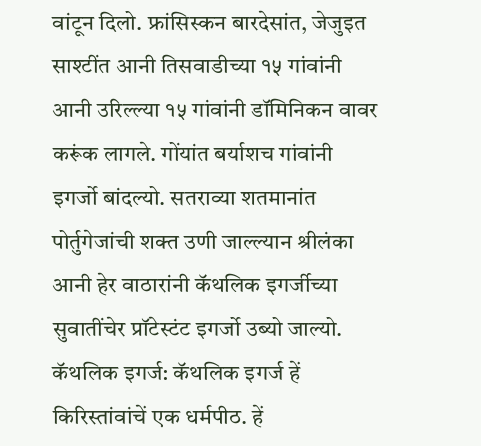वांटून दिलो. फ्रांसिस्कन बारदेसांत, जेजुइत साश्टींत आनी तिसवाडीच्या १५ गांवांनी आनी उरिल्ल्या १५ गांवांनी डॉमिनिकन वावर करूंक लागले. गोंयांत बर्याशच गांवांनी इगर्जो बांदल्यो. सतराव्या शतमानांत पोर्तुगेजांची शक्त उणी जाल्ल्यान श्रीलंका आनी हेर वाठारांनी कॅथलिक इगर्जीच्या सुवातींचेर प्रॉटेस्टंट इगर्जो उब्यो जाल्यो.
कॅथलिक इगर्ज: कॅथलिक इगर्ज हें किरिस्तांवांचें एक धर्मपीठ. हें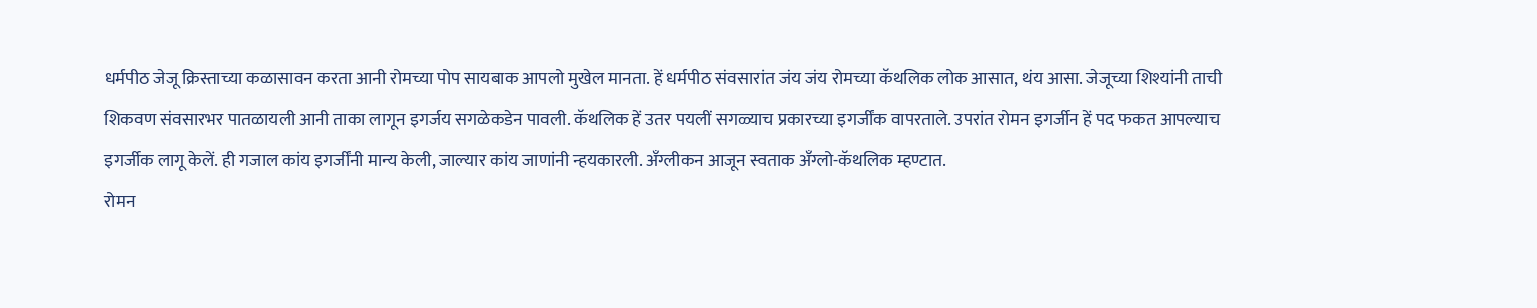धर्मपीठ जेजू क्रिस्ताच्या कळासावन करता आनी रोमच्या पोप सायबाक आपलो मुखेल मानता. हें धर्मपीठ संवसारांत जंय जंय रोमच्या कॅथलिक लोक आसात, थंय आसा. जेजूच्या शिश्यांनी ताची शिकवण संवसारभर पातळायली आनी ताका लागून इगर्जय सगळेकडेन पावली. कॅथलिक हें उतर पयलीं सगळ्याच प्रकारच्या इगर्जींक वापरताले. उपरांत रोमन इगर्जीन हें पद फकत आपल्याच इगर्जीक लागू केलें. ही गजाल कांय इगर्जींनी मान्य केली, जाल्यार कांय जाणांनी न्हयकारली. अँग्लीकन आजून स्वताक अँग्लो-कॅथलिक म्हण्टात.
रोमन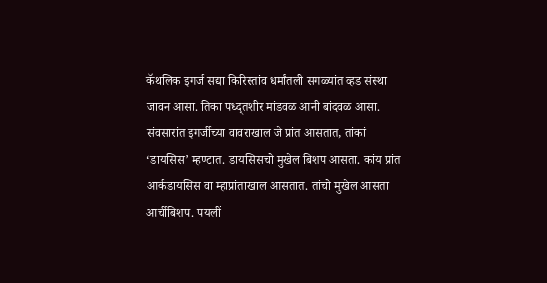कॅथलिक इगर्ज सद्या किरिस्तांव धर्मांतली सगळ्यांत व्हड संस्था जावन आसा. तिका पध्द्तशीर मांडवळ आनी बांदवळ आसा. संवसारांत इगर्जीच्या वावराखाल जे प्रांत आसतात, तांकां ‘डायसिस’ म्हण्टात. डायसिसचो मुखेल बिशप आसता. कांय प्रांत आर्कडायसिस वा म्हाप्रांताखाल आसतात. तांचो मुखेल आसता आर्चीबिशप. पयलीं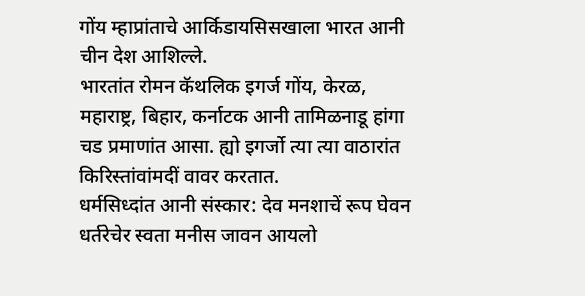गोंय म्हाप्रांताचे आर्किडायसिसखाला भारत आनी चीन देश आशिल्ले.
भारतांत रोमन कॅथलिक इगर्ज गोंय, केरळ, महाराष्ट्र, बिहार, कर्नाटक आनी तामिळनाडू हांगा चड प्रमाणांत आसा. ह्यो इगर्जो त्या त्या वाठारांत किरिस्तांवांमदीं वावर करतात.
धर्मसिध्दांत आनी संस्कार: देव मनशाचें रूप घेवन धर्तरेचेर स्वता मनीस जावन आयलो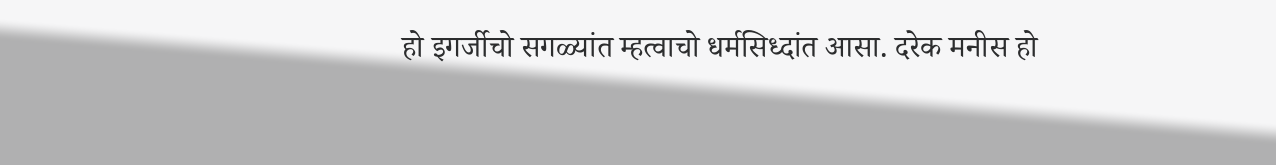हो इगर्जीचो सगळ्यांत म्हत्वाचो धर्मसिध्दांत आसा. दरेक मनीस हो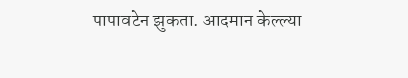पापावटेन झुकता. आदमान केल्ल्या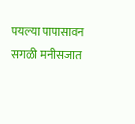पयल्या पापासावन सगळी मनीसजात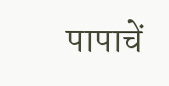पापाचें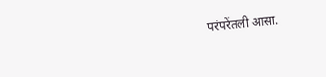परंपरेंतली आसा.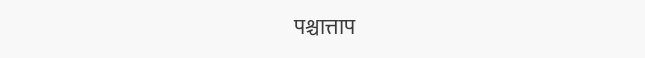पश्चात्ताप